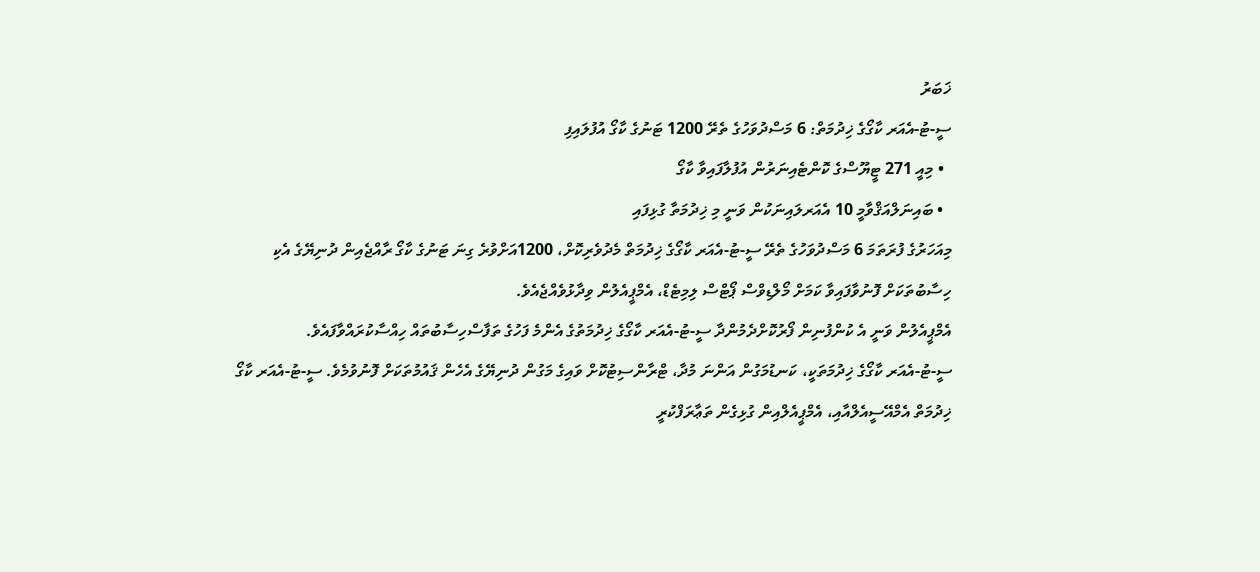ޚަބަރު
ސީ-ޓު-އެއަރ ކާގޯގެ ޚިދުމަތް: 6 މަސްދުވަހުގެ ތެރޭ 1200 ޓަނުގެ ކާގޯ އުފުލައިފި
  • މިއީ 271 ޓީޔޫސްގެ ކޮންޓެއިނަރުން އުފުލާފައިވާ ކާގޯ
  • ބައިނަލްއަޤްވާމީ 10 އެއަރލައިނަކުން ވަނީ މި ޚިދުމަތާ ގުޅިފައި
މިއަހަރުގެ ފުރަތަމަ 6 މަސްދުވަހުގެ ތެރޭ ސީ-ޓު-އެއަރ ކާގޯގެ ޚިދުމަތް މެދުވެރިކޮށް، 1200އަށްވުރެ ގިނަ ޓަނުގެ ކާގޯ ރާއްޖެއިން ދުނިޔޭގެ އެކި ހިސާބުތަކަށް ފޮނުވާފައިވާ ކަމަށް މޯލްޑިވްސް ޕޯޓްސް ލިމިޓެޑް، އެމްޕީއެލުން ވިދާޅުވެއްޖެއެވެ.
އެމްޕީއެލުން ވަނީ އެ ކުންފުނިން ފޯރުކޮށްދެމުންދާ ސީ-ޓު-އެއަރ ކާގޯގެ ޚިދުމަތުގެ އެންމެ ފަހުގެ ތަފާސްހިސާބުތައް ހިއްސާކުރައްވާފައެވެ.
ސީ-ޓު-އެއަރ ކާގޯގެ ޚިދުމަތަކީ، ކަނޑުމަގުން އަންނަ މުދާ، ޓްރާންސިޓުކޮށް ވައިގެ މަގުން ދުނިޔޭގެ އެހެން ޤައުމުތަކަށް ފޮނުވުމެވެ. ސީ-ޓު-އެއަރ ކާގޯ ޚިދުމަތް އެމްއޭސީއެލްއާއި، އެމްޕީއެލްއިން ގުޅިގެން ތަޢާރަފްކުރީ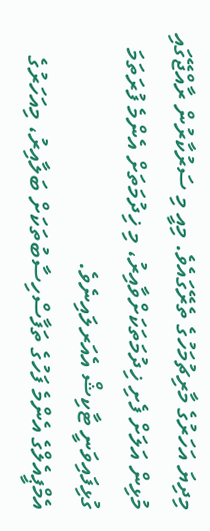މިދިޔަ އަހަރުގެ މާރިޗުމަހުގެ ތެރޭގައެވެ. މިއީ މި ސަރުކާރުން ރާއްޖޭގައި މުޅިން އަލަށް ފެށި ޚިދުމަތަކަށްވާއިރު، މި ޚިދުމަތަށް އެންމެ ފުރަތަމަ ގުޅިފައިވަނީ ޓާކިޝް އެއަރލައިނެވެ.
އެމްޕީއެލްގެ އެންމެ ފަހުގެ ތަފާސްހިސާބުތަކަށް ބަލާއިރު، މިއަހަރުގެ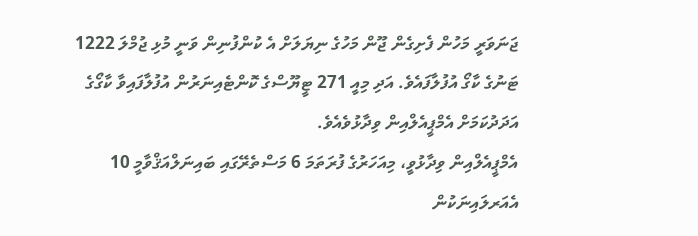ޖަނަވަރީ މަހުން ފެށިގެން ޖޫން މަހުގެ ނިޔަލަށް އެ ކުންފުނިން ވަނީ މުޅި ޖުމްލަ 1222 ޓަނުގެ ކާގޯ އުފުލާފައެވެ. އަދި މިއީ 271 ޓީޔޫސްގެ ކޮންޓެއިނަރުން އުފުލާފައިވާ ކާގޯގެ އަދަދުކަމަށް އެމްޕީއެލްއިން ވިދާޅުވެއެވެ.
އެމްޕީއެލްއިން ވިދާޅުވީ، މިއަހަރުގެ ފުރަތަމަ 6 މަސްތެރޭގައި ބައިނަލްއަޤްވާމީ 10 އެއަރލައިނަކުން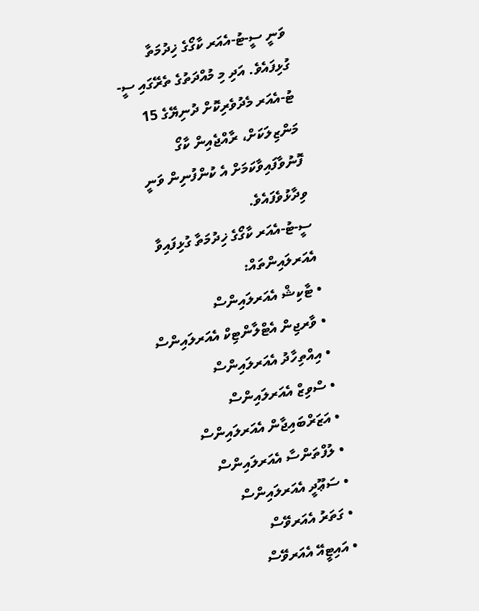ވަނީ ސީ-ޓު-އެއަރ ކާގޯގެ ޚިދުމަތާ ގުޅިފައެވެ. އަދި މި މުއްދަތުގެ ތެރޭގައި ސީ-ޓު-އެއަރ މެދުވެރިކޮށް ދުނިޔޭގެ 15 މަންޒިލަކަށް، ރާއްޖެއިން ކާގޯ ފޮނުވާފައިވާކަމަށް އެ ކުންފުނިން ވަނީ ވިދާޅުވެފައެވެ.
ސީ-ޓު-އެއަރ ކާގޯގެ ޚިދުމަތާ ގުޅިފައިވާ އެއަރލައިންތައް:
• ޓާކިޝް އެއަރލައިންސް
• ވާރޖިން އެޓްލާންޓިކް އެއަރލައިންސް
• އިއްތިހާދު އެއަރލައިންސް
• ސްވިޒް އެއަރލައިންސް
• އަޒަރްބައިޖާން އެއަރލައިންސް
• ލުފްތަންސާ އެއަރލައިންސް
• ސަޢޫދީ އެއަރލައިންސް
• ގަތަރު އެއަރވޭސް
• އައިޓީއޭ އެއަރވޭސް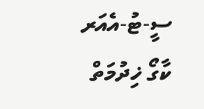ސީ-ޓު-އެއަރ ކާގޯ ޚިދުމަތް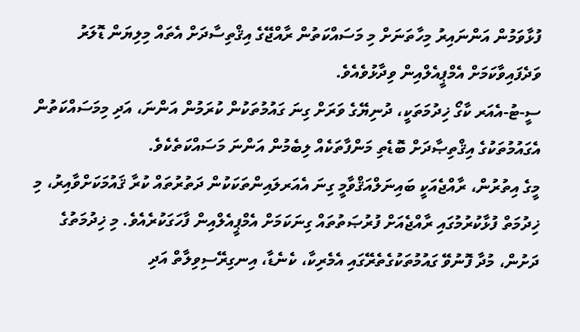ފުޅާވަމުން އަންނައިރު މިހާތަނަށް މި މަސައްކަތުން ރާއްޖޭގެ އިޤްތިސާދަށް އެތައް މިލިޔަން ޑޮލަރު ވަދެފައިވާކަމަށް އެމްޕީއެލްއިން ވިދާޅުވެއެވެ.
ސީ-ޓު-އެއަރ ކާގޯ ޚިދުމަތަކީ، ދުނިޔޭގެ ވަރަށް ގިނަ ގައުމުތަކުން ކުރަމުން އަންނަ، އަދި މިމަސައްކަތުން އެގައުމުތަކުގެ އިޤްތިޞާދަށް ބޮޑެތި މަންފާތަކެއް ލިބެމުން އަންނަ މަސައްކަތެކެވެ.
މީގެ އިތުރުން، ރާއްޖެއަކީ ބައިނަލްއަޤްވާމީ ގިނަ އެއަރލައިންތަކަކުން ދަތުރުތައް ކުރާ ޤައުމަކަށްވާއިރު، މި ޚިދުމަތް ފުޅާކުރުމުގައި ރާއްޖެއަށް ފުރުޞަތުތައް ގިނަކަމަށް އެމްޕީއެލްއިން ފާހަގަކުރެއެވެ. މި ޚިދުމަތުގެ ދަށުން، މުދާ ފޮނުވޭ ގައުމުތަކުގެތެރޭގައި އެމެރިކާ، ކެނެޑާ، އިނގިރޭސިވިލާތް އަދި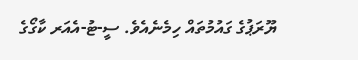ޔޫރަޕުގެ ގައުމުތައް ހިމެނެއެވެ. ސީ-ޓު-އެއަރ ކާގޯގެ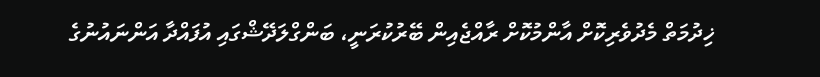ޚިދުމަތް މެދުވެރިކޮށް އާންމުކޮށް ރާއްޖެއިން ބޭރުކުރަނީ، ބަންގްލަދޭޝްގައި އުފައްދާ އަންނައުނުގެ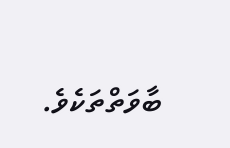ބާވަތްތަކެވެ.